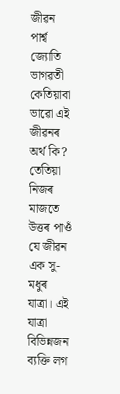জীৱন
পাৰ্শ্ব জ্যোতি ভাগৱতী
কেতিয়াবা ভাৱো এই জীৱনৰ অৰ্থ কি? তেতিয়া নিজৰ মাজতে উত্তৰ পাওঁ যে জীৱন এক সু-মধুৰ যাত্ৰা। এই যাত্ৰা বিভিন্নজন ব্যক্তি লগ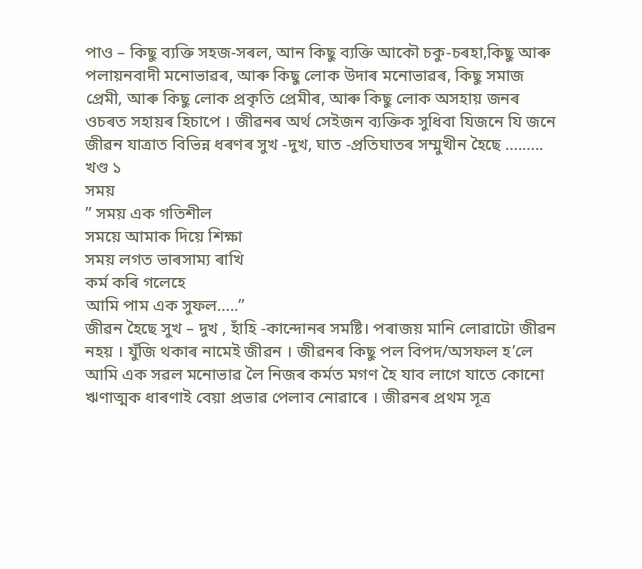পাও – কিছু ব্যক্তি সহজ-সৰল, আন কিছু ব্যক্তি আকৌ চকু-চৰহা,কিছু আৰু পলায়নবাদী মনোভাৱৰ, আৰু কিছু লোক উদাৰ মনোভাৱৰ, কিছু সমাজ প্ৰেমী, আৰু কিছু লোক প্ৰকৃতি প্ৰেমীৰ, আৰু কিছু লোক অসহায় জনৰ ওচৰত সহায়ৰ হিচাপে । জীৱনৰ অৰ্থ সেইজন ব্যক্তিক সুধিবা যিজনে যি জনে জীৱন যাত্ৰাত বিভিন্ন ধৰণৰ সুখ -দুখ, ঘাত -প্ৰতিঘাতৰ সম্মুখীন হৈছে ….…..
খণ্ড ১
সময়
” সময় এক গতিশীল
সময়ে আমাক দিয়ে শিক্ষা
সময় লগত ভাৰসাম্য ৰাখি
কৰ্ম কৰি গলেহে
আমি পাম এক সুফল…..”
জীৱন হৈছে সুখ – দুখ , হাঁহি -কান্দোনৰ সমষ্টি। পৰাজয় মানি লোৱাটো জীৱন নহয় । যুঁজি থকাৰ নামেই জীৱন । জীৱনৰ কিছু পল বিপদ/অসফল হ’লে আমি এক সৱল মনোভাৱ লৈ নিজৰ কৰ্মত মগণ হৈ যাব লাগে যাতে কোনো ঋণাত্মক ধাৰণাই বেয়া প্ৰভাৱ পেলাব নোৱাৰে । জীৱনৰ প্ৰথম সূত্ৰ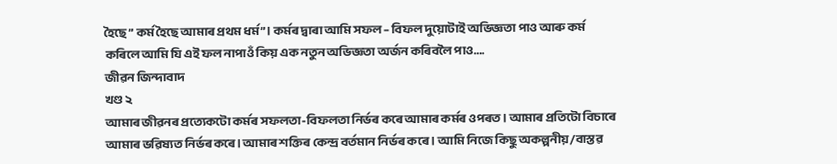হৈছে ” কৰ্ম হৈছে আমাৰ প্ৰথম ধৰ্ম”। কৰ্মৰ দ্বাৰা আমি সফল – বিফল দুয়োটাই অভিজ্ঞতা পাও আৰু কৰ্ম কৰিলে আমি যি এই ফল নাপাওঁ কিয় এক নতুন অভিজ্ঞতা অৰ্জন কৰিবলৈ পাও….
জীৱন জিন্দাবাদ
খণ্ড ২
আমাৰ জীৱনৰ প্ৰত্যেকটো কৰ্মৰ সফলতা-বিফলতা নিৰ্ভৰ কৰে আমাৰ কৰ্মৰ ওপৰত । আমাৰ প্ৰতিটো বিচাৰে আমাৰ ভৱিষ্যত নিৰ্ভৰ কৰে। আমাৰ শক্তিৰ কেন্দ্ৰ বৰ্তমান নিৰ্ভৰ কৰে । আমি নিজে কিছু অকল্পনীয়/বাস্তৱ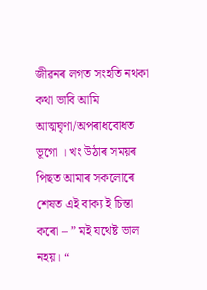জীৱনৰ লগত সংহতি নথকা কথা ভাবি আমি আত্মঘৃণা/অপৰাধবোধত ভূগো । খং উঠাৰ সময়ৰ পিছত আমাৰ সকলোৰে শেষত এই বাক্য ই চিন্তা কৰো – ” মই যথেষ্ট ভাল নহয়। “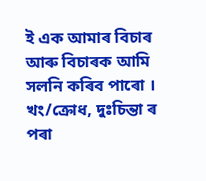ই এক আমাৰ বিচাৰ আৰু বিচাৰক আমি সলনি কৰিব পাৰো । খং/ক্ৰোধ, দুঃচিন্তা ৰ পৰা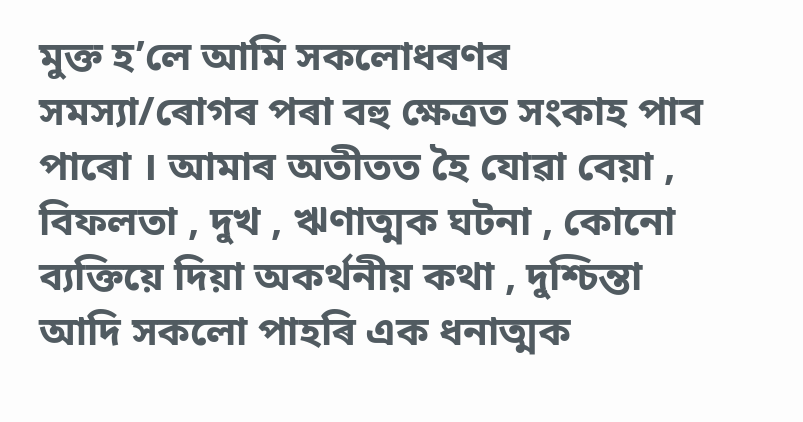মুক্ত হ’লে আমি সকলোধৰণৰ সমস্যা/ৰোগৰ পৰা বহু ক্ষেত্ৰত সংকাহ পাব পাৰো । আমাৰ অতীতত হৈ যোৱা বেয়া , বিফলতা , দুখ , ঋণাত্মক ঘটনা , কোনো ব্যক্তিয়ে দিয়া অকৰ্থনীয় কথা , দুশ্চিন্তা আদি সকলো পাহৰি এক ধনাত্মক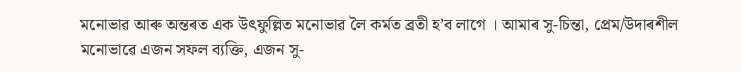মনোভাৱ আৰু অন্তৰত এক উৎফুল্লিত মনোভাৱ লৈ কৰ্মত ব্ৰতী হ’ব লাগে । আমাৰ সু-চিন্তা, প্ৰেম/উদাৰশীল মনোভাৱে এজন সফল ব্যক্তি, এজন সু-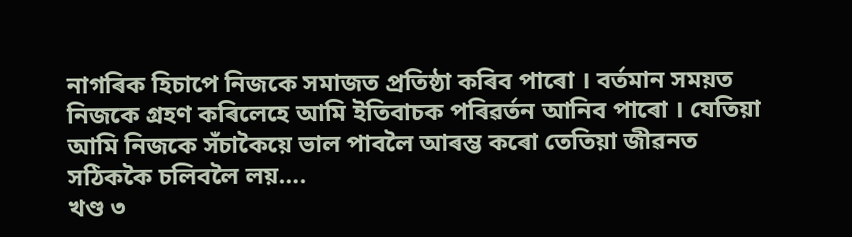নাগৰিক হিচাপে নিজকে সমাজত প্ৰতিষ্ঠা কৰিব পাৰো । বৰ্তমান সময়ত নিজকে গ্ৰহণ কৰিলেহে আমি ইতিবাচক পৰিৱৰ্তন আনিব পাৰো । যেতিয়া আমি নিজকে সঁচাকৈয়ে ভাল পাবলৈ আৰম্ভ কৰো তেতিয়া জীৱনত সঠিককৈ চলিবলৈ লয়….
খণ্ড ৩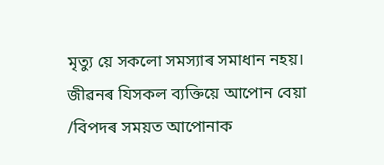মৃত্যু য়ে সকলো সমস্যাৰ সমাধান নহয়। জীৱনৰ যিসকল ব্যক্তিয়ে আপোন বেয়া /বিপদৰ সময়ত আপোনাক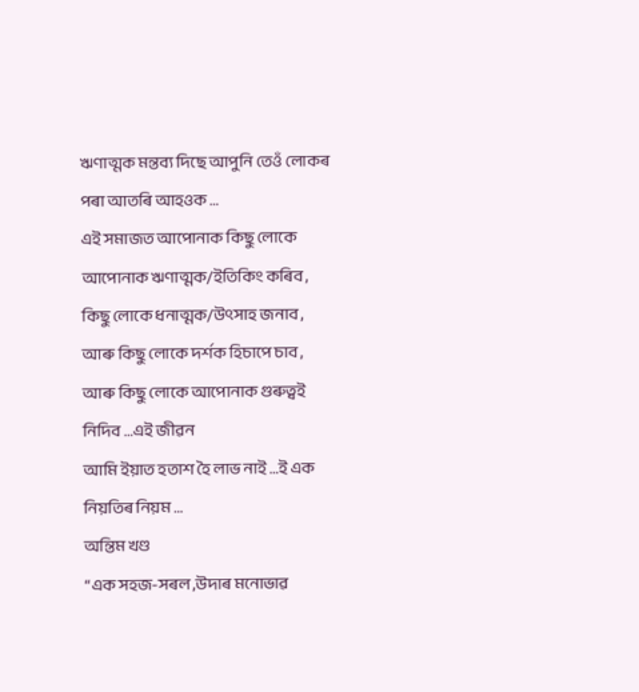ঋণাত্মক মন্তব্য দিছে আপুনি তেওঁ লোকৰ পৰা আতৰি আহওক …
এই সমাজত আপোনাক কিছু লোকে আপোনাক ঋণাত্মক/ইতিকিং কৰিব , কিছু লোকে ধনাত্মক/উৎসাহ জনাব , আৰু কিছু লোকে দৰ্শক হিচাপে চাব , আৰু কিছু লোকে আপোনাক গুৰুত্বই নিদিব …এই জীৱন
আমি ইয়াত হতাশ হৈ লাভ নাই …ই এক নিয়তিৰ নিয়ম …
অন্তিম খণ্ড
“এক সহজ-সৰল ,উদাৰ মনোভাৱ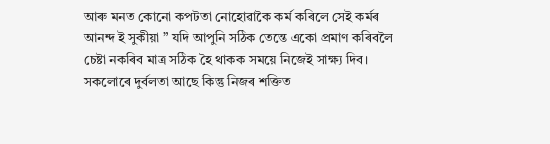আৰু মনত কোনো কপটতা নোহোৱাকৈ কৰ্ম কৰিলে সেই কৰ্মৰ আনন্দ ই সুকীয়া ” যদি আপুনি সঠিক তেন্তে একো প্ৰমাণ কৰিবলৈ চেষ্টা নকৰিব মাত্ৰ সঠিক হৈ থাকক সময়ে নিজেই সাক্ষ্য দিব। সকলোৰে দুৰ্বলতা আছে কিন্তু নিজৰ শক্তিত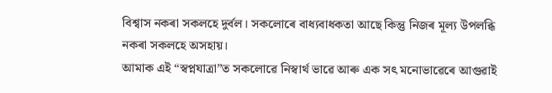বিশ্বাস নকৰা সকলহে দুর্বল। সকলোৰে বাধ্যবাধকতা আছে কিন্তু নিজৰ মূল্য উপলব্ধি নকৰা সকলহে অসহায়।
আমাক এই “স্বপ্নযাত্ৰা”ত সকলোৱে নিস্বাৰ্থ ভাৱে আৰু এক সৎ মনোভাৱেৰে আগুৱাই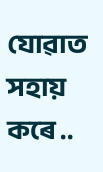যোৱাত সহায় কৰে ..